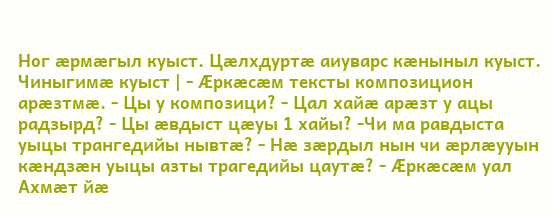Ног æрмæгыл куыст. Цæлхдуртæ аиуварс кæныныл куыст. Чиныгимæ куыст | - Ӕркæсæм тексты композицион арæзтмæ. - Цы у композици? - Цал хайæ арæзт у ацы радзырд? - Цы æвдыст цæуы 1 хайы? -Чи ма равдыста уыцы трангедийы нывтæ? - Нæ зæрдыл нын чи æрлæууын кæндзæн уыцы азты трагедийы цаутæ? - Ӕркæсæм уал Ахмæт йæ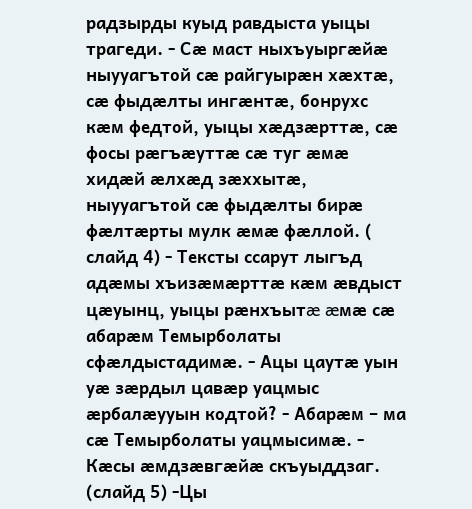радзырды куыд равдыста уыцы трагеди. - Сæ маст ныхъуыргæйæ ныууагътой сæ райгуырæн хæхтæ, сæ фыдæлты ингæнтæ, бонрухс кæм федтой, уыцы хæдзæрттæ, сæ фосы рæгъæуттæ сæ туг æмæ хидæй æлхæд зæххытæ, ныууагътой сæ фыдæлты бирæ фæлтæрты мулк æмæ фæллой. ( слайд 4) - Тексты ссарут лыгъд адæмы хъизæмæрттæ кæм æвдыст цæуынц, уыцы рæнхъытæ æмæ сæ абарæм Темырболаты сфæлдыстадимæ. - Ацы цаутæ уын уæ зæрдыл цавæр уацмыс æрбалæууын кодтой? - Абарæм – ма сæ Темырболаты уацмысимæ. - Кæсы æмдзæвгæйæ скъуыддзаг. (слайд 5) -Цы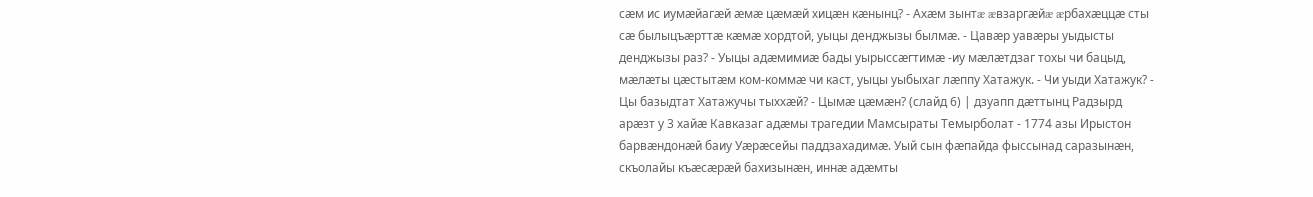сæм ис иумæйагæй æмæ цæмæй хицæн кæнынц? - Ахæм зынтæ æвзаргæйæ æрбахæццæ сты сæ былыцъæрттæ кæмæ хордтой, уыцы денджызы былмæ. - Цавæр уавæры уыдысты денджызы раз? - Уыцы адæмимиæ бады уырыссæгтимæ -иу мæлæтдзаг тохы чи бацыд, мæлæты цæстытæм ком-коммæ чи каст, уыцы уыбыхаг лæппу Хатажук. - Чи уыди Хатажук? - Цы базыдтат Хатажучы тыххæй? - Цымæ цæмæн? (слайд 6) | дзуапп дæттынц Радзырд арæзт у 3 хайæ Кавказаг адæмы трагедии Мамсыраты Темырболат - 1774 азы Ирыстон барвæндонæй баиу Уæрæсейы паддзахадимæ. Уый сын фæпайда фыссынад саразынæн, скъолайы къæсæрæй бахизынæн, иннæ адæмты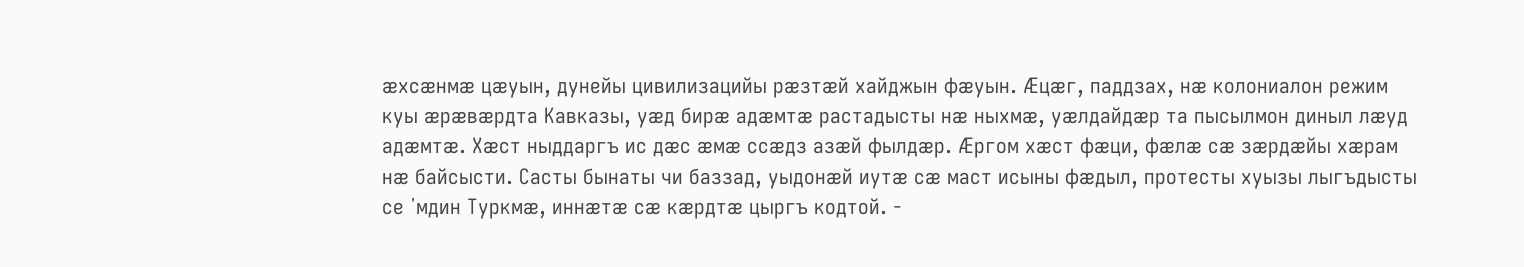æхсæнмæ цæуын, дунейы цивилизацийы рæзтæй хайджын фæуын. Ӕцæг, паддзах, нæ колониалон режим куы æрæвæрдта Кавказы, уæд бирæ адæмтæ растадысты нæ ныхмæ, уæлдайдæр та пысылмон диныл лæуд адæмтæ. Хæст ныддаргъ ис дæс æмæ ссæдз азæй фылдæр. Ӕргом хæст фæци, фæлæ сæ зæрдæйы хæрам нæ байсысти. Састы бынаты чи баззад, уыдонæй иутæ сæ маст исыны фæдыл, протесты хуызы лыгъдысты се ᾽мдин Туркмæ, иннæтæ сæ кæрдтæ цыргъ кодтой. -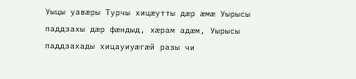Уыцы уавæры Турчы хицæутты дæр æмæ Уырысы паддзахы дæр фæндыд, хæрам адæм, Уырысы паддзахады хицауиуæгæй разы чи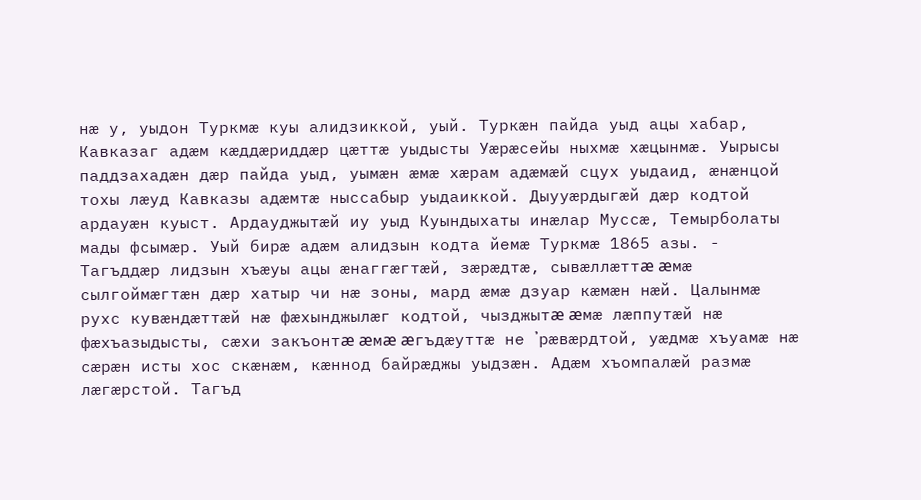нæ у, уыдон Туркмæ куы алидзиккой, уый. Туркæн пайда уыд ацы хабар, Кавказаг адæм кæддæриддæр цæттæ уыдысты Уæрæсейы ныхмæ хæцынмæ. Уырысы паддзахадæн дæр пайда уыд, уымæн æмæ хæрам адæмæй сцух уыдаид, æнæнцой тохы лæуд Кавказы адæмтæ ныссабыр уыдаиккой. Дыууæрдыгæй дæр кодтой ардауæн куыст. Ардауджытæй иу уыд Куындыхаты инæлар Муссæ, Темырболаты мады фсымæр. Уый бирæ адæм алидзын кодта йемæ Туркмæ 1865 азы. - Тагъддæр лидзын хъæуы ацы æнаггæгтæй, зæрæдтæ, сывæллæттæ æмæ сылгоймæгтæн дæр хатыр чи нæ зоны, мард æмæ дзуар кæмæн нæй. Цалынмæ рухс кувæндæттæй нæ фæхынджылæг кодтой, чызджытæ æмæ лæппутæй нæ фæхъазыдысты, сæхи закъонтæ æмæ æгъдæуттæ не ᾽рæвæрдтой, уæдмæ хъуамæ нæ сæрæн исты хос скæнæм, кæннод байрæджы уыдзæн. Адæм хъомпалæй размæ лæгæрстой. Тагъд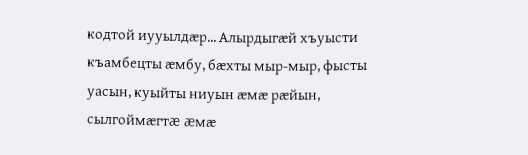кодтой иууылдæр... Алырдыгæй хъуысти къамбецты æмбу, бæхты мыр-мыр, фысты уасын, куыйты ниуын æмæ рæйын, сылгоймæгтæ æмæ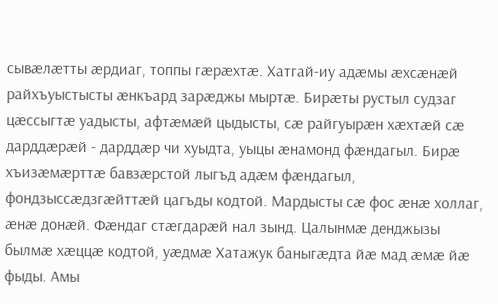сывæлæтты æрдиаг, топпы гæрæхтæ. Хатгай-иу адæмы æхсæнæй райхъуыстысты æнкъард зарæджы мыртæ. Бирæты рустыл судзаг цæссыгтæ уадысты, афтæмæй цыдысты, сæ райгуырæн хæхтæй сæ дарддæрæй - дарддæр чи хуыдта, уыцы æнамонд фæндагыл. Бирæ хъизæмæрттæ бавзæрстой лыгъд адæм фæндагыл, фондзыссæдзгæйттæй цагъды кодтой. Мардысты сæ фос æнæ холлаг, æнæ донæй. Фæндаг стæгдарæй нал зынд. Цалынмæ денджызы былмæ хæццæ кодтой, уæдмæ Хатажук баныгæдта йæ мад æмæ йæ фыды. Амы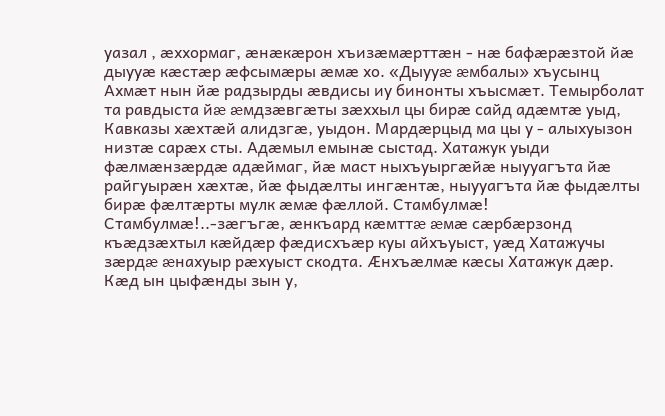уазал , æххормаг, æнæкæрон хъизæмæрттæн - нæ бафæрæзтой йæ дыууæ кæстæр æфсымæры æмæ хо. «Дыууæ æмбалы» хъусынц Ахмæт нын йæ радзырды æвдисы иу бинонты хъысмæт. Темырболат та равдыста йæ æмдзæвгæты зæххыл цы бирæ сайд адæмтæ уыд, Кавказы хæхтæй алидзгæ, уыдон. Мардæрцыд ма цы у - алыхуызон низтæ сарæх сты. Адæмыл емынæ сыстад. Хатажук уыди фæлмæнзæрдæ адæймаг, йæ маст ныхъуыргæйæ ныууагъта йæ райгуырæн хæхтæ, йæ фыдæлты ингæнтæ, ныууагъта йæ фыдæлты бирæ фæлтæрты мулк æмæ фæллой. Стамбулмæ! Стамбулмæ!..-зæгъгæ, æнкъард кæмттæ æмæ сæрбæрзонд къæдзæхтыл кæйдæр фæдисхъæр куы айхъуыст, уæд Хатажучы зæрдæ æнахуыр рæхуыст скодта. Æнхъæлмæ кæсы Хатажук дæр. Кæд ын цыфæнды зын у,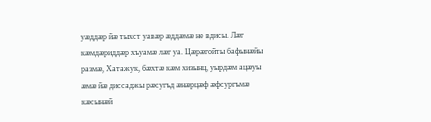уæддæр йæ тыхст уавæр æддæмæ не вдисы. Лæг кæмдæриддæр хъуамæ лæг уа. Цæрæгойты бафынæйы размæ, Хатажук, бæхтæ кæм хизынц, уырдæм ацæуы æмæ йæ диссаджы рæсугъд æнæрцæф æфсургъмæ кæсынæй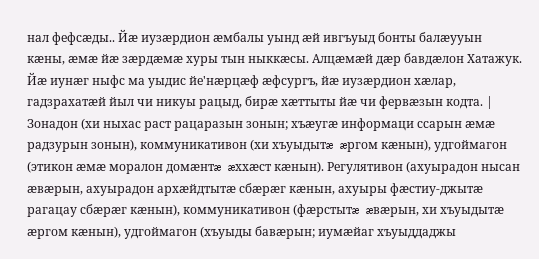нал фефсæды.. Йæ иузæрдион æмбалы уынд æй ивгъуыд бонты балæууын кæны, æмæ йæ зæрдæмæ хуры тын ныккæсы. Алцæмæй дæр бавдæлон Хатажук. Йæ иунæг ныфс ма уыдис йе'нæрцæф æфсургъ, йæ иузæрдион хæлар, гадзрахатæй йыл чи никуы рацыд, бирæ хæттыты йæ чи фервæзын кодта. | Зонадон (хи ныхас раст рацаразын зонын; хъæугæ информаци ссарын æмæ радзурын зонын), коммуникативон (хи хъуыдытæ æргом кæнын), удгоймагон (этикон æмæ моралон домæнтæ æххæст кæнын). Регулятивон (ахуырадон нысан æвæрын, ахуырадон архæйдтытæ сбæрæг кæнын, ахуыры фæстиу-джытæ рагацау сбæрæг кæнын), коммуникативон (фæрстытæ æвæрын, хи хъуыдытæ æргом кæнын), удгоймагон (хъуыды бавæрын; иумæйаг хъуыддаджы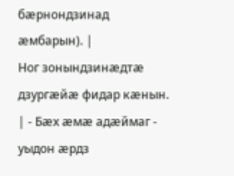бæрнондзинад æмбарын). |
Ног зонындзинæдтæ дзургæйæ фидар кæнын. | - Бæх æмæ адæймаг - уыдон æрдз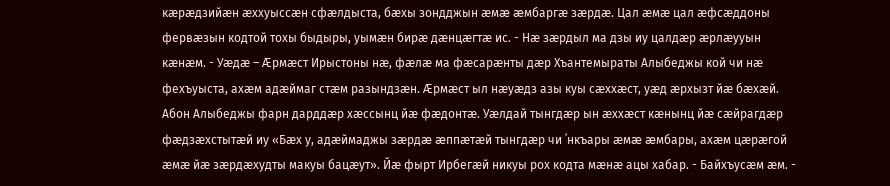кæрæдзийæн æххуыссæн сфæлдыста, бæхы зондджын æмæ æмбаргæ зæрдæ. Цал æмæ цал æфсæддоны фервæзын кодтой тохы быдыры, уымæн бирæ дæнцæгтæ ис. - Нæ зæрдыл ма дзы иу цалдæр æрлæууын кæнæм. - Уæдæ – Æрмæст Ирыстоны нæ, фæлæ ма фæсарæнты дæр Хъантемыраты Алыбеджы кой чи нæ фехъуыста, ахæм адæймаг стæм разындзæн. Ӕрмæст ыл нæуæдз азы куы сæххæст, уæд æрхызт йæ бæхæй. Абон Алыбеджы фарн дарддæр хæссынц йæ фæдонтæ. Уæлдай тынгдæр ын æххæст кæнынц йæ сæйрагдæр фæдзæхстытæй иу «Бæх у, адæймаджы зæрдæ æппæтæй тынгдæр чи ᾽нкъары æмæ æмбары, ахæм цæрæгой æмæ йæ зæрдæхудты макуы бацæут». Йæ фырт Ирбегæй никуы рох кодта мæнæ ацы хабар. - Байхъусæм æм. -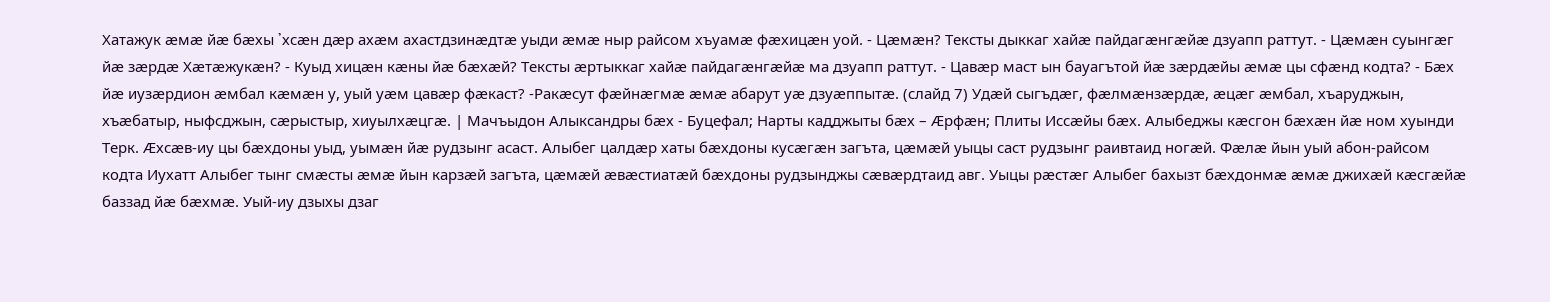Хатажук æмæ йæ бæхы ᾽хсæн дæр ахæм ахастдзинæдтæ уыди æмæ ныр райсом хъуамæ фæхицæн уой. - Цæмæн? Тексты дыккаг хайæ пайдагæнгæйæ дзуапп раттут. - Цæмæн суынгæг йæ зæрдæ Хæтæжукæн? - Куыд хицæн кæны йæ бæхæй? Тексты æртыккаг хайæ пайдагæнгæйæ ма дзуапп раттут. - Цавæр маст ын бауагътой йæ зæрдæйы æмæ цы сфæнд кодта? - Бæх йæ иузæрдион æмбал кæмæн у, уый уæм цавæр фæкаст? -Ракæсут фæйнæгмæ æмæ абарут уæ дзуæппытæ. (слайд 7) Удæй сыгъдæг, фæлмæнзæрдæ, æцæг æмбал, хъаруджын, хъæбатыр, ныфсджын, сæрыстыр, хиуылхæцгæ. | Мачъыдон Алыксандры бæх - Буцефал; Нарты кадджыты бæх – Æрфæн; Плиты Иссæйы бæх. Алыбеджы кæсгон бæхæн йæ ном хуынди Терк. Æхсæв-иу цы бæхдоны уыд, уымæн йæ рудзынг асаст. Алыбег цалдæр хаты бæхдоны кусæгæн загъта, цæмæй уыцы саст рудзынг раивтаид ногæй. Фæлæ йын уый абон-райсом кодта Иухатт Алыбег тынг смæсты æмæ йын карзæй загъта, цæмæй æвæстиатæй бæхдоны рудзынджы сæвæрдтаид авг. Уыцы рæстæг Алыбег бахызт бæхдонмæ æмæ джихæй кæсгæйæ баззад йæ бæхмæ. Уый-иу дзыхы дзаг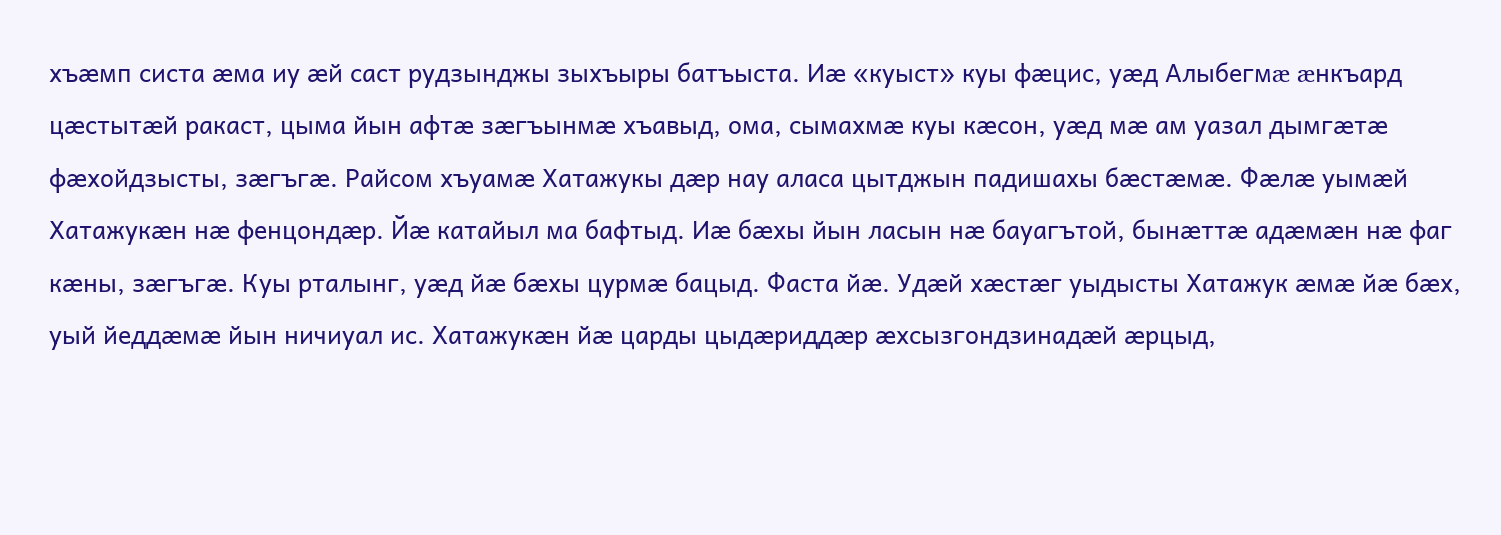хъæмп систа æма иу æй саст рудзынджы зыхъыры батъыста. Иæ «куыст» куы фæцис, уæд Алыбегмæ æнкъард цæстытæй ракаст, цыма йын афтæ зæгъынмæ хъавыд, ома, сымахмæ куы кæсон, уæд мæ ам уазал дымгæтæ фæхойдзысты, зæгъгæ. Райсом хъуамæ Хатажукы дæр нау аласа цытджын падишахы бæстæмæ. Фæлæ уымæй Хатажукæн нæ фенцондæр. Йæ катайыл ма бафтыд. Иæ бæхы йын ласын нæ бауагътой, бынæттæ адæмæн нæ фаг кæны, зæгъгæ. Куы рталынг, уæд йæ бæхы цурмæ бацыд. Фаста йæ. Удæй хæстæг уыдысты Хатажук æмæ йæ бæх, уый йеддæмæ йын ничиуал ис. Хатажукæн йæ царды цыдæриддæр æхсызгондзинадæй æрцыд,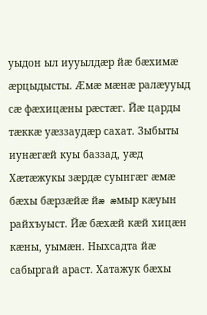уыдон ыл иууылдæр йæ бæхимæ æрцыдысты. Æмæ мæнæ ралæууыд сæ фæхицæны рæстæг. Йæ царды тæккæ уæззаудæр сахат. Зыбыты иунæгæй куы баззад, уæд Хæтæжукы зæрдæ суынгæг æмæ бæхы бæрзæйæ йæ æмыр кæуын райхъуыст. Йæ бæхæй кæй хицæн кæны, уымæн. Ныхсадта йæ сабыргай араст. Хатажук бæхы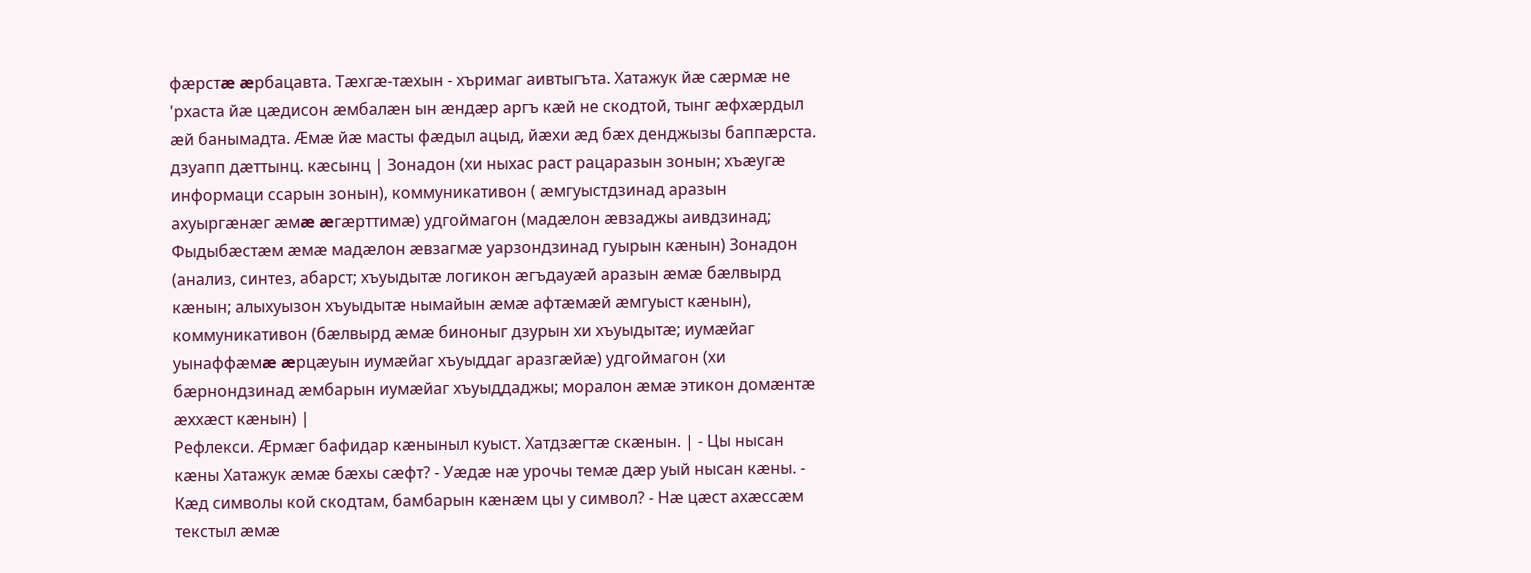фæрстæ æрбацавта. Тæхгæ-тæхын - хъримаг аивтыгъта. Хатажук йæ сæрмæ не 'рхаста йæ цæдисон æмбалæн ын æндæр аргъ кæй не скодтой, тынг æфхæрдыл æй банымадта. Ӕмæ йæ масты фæдыл ацыд, йæхи æд бæх денджызы баппæрста. дзуапп дæттынц. кæсынц | Зонадон (хи ныхас раст рацаразын зонын; хъæугæ информаци ссарын зонын), коммуникативон ( æмгуыстдзинад аразын ахуыргæнæг æмæ æгæрттимæ) удгоймагон (мадæлон æвзаджы аивдзинад; Фыдыбæстæм æмæ мадæлон æвзагмæ уарзондзинад гуырын кæнын) Зонадон (анализ, синтез, абарст; хъуыдытæ логикон æгъдауæй аразын æмæ бæлвырд кæнын; алыхуызон хъуыдытæ нымайын æмæ афтæмæй æмгуыст кæнын), коммуникативон (бæлвырд æмæ биноныг дзурын хи хъуыдытæ; иумæйаг уынаффæмæ æрцæуын иумæйаг хъуыддаг аразгæйæ) удгоймагон (хи бæрнондзинад æмбарын иумæйаг хъуыддаджы; моралон æмæ этикон домæнтæ æххæст кæнын) |
Рефлекси. Æрмæг бафидар кæныныл куыст. Хатдзæгтæ скæнын. | - Цы нысан кæны Хатажук æмæ бæхы сæфт? - Уæдæ нæ урочы темæ дæр уый нысан кæны. - Кæд символы кой скодтам, бамбарын кæнæм цы у символ? - Нæ цæст ахæссæм текстыл æмæ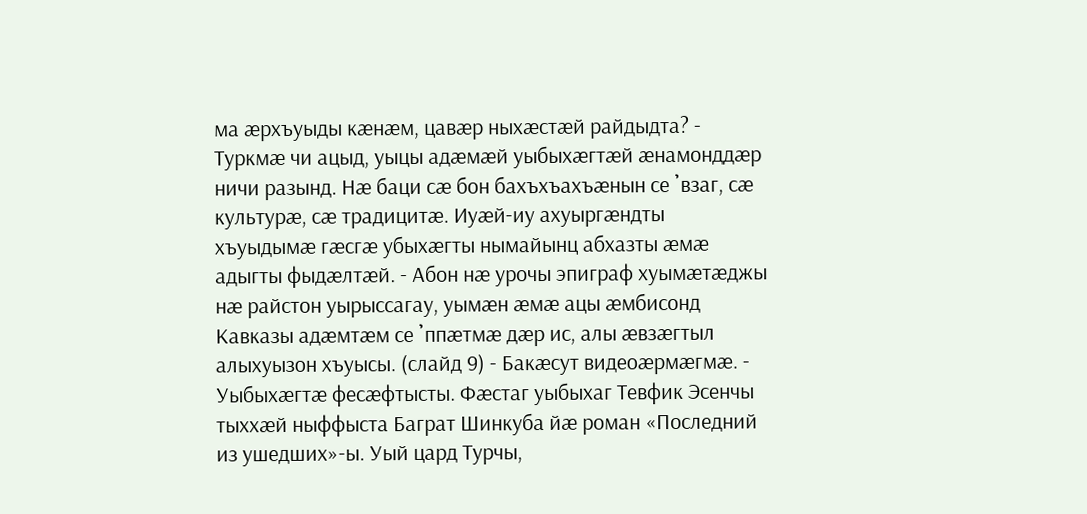ма æрхъуыды кæнæм, цавæр ныхæстæй райдыдта? - Туркмæ чи ацыд, уыцы адæмæй уыбыхæгтæй æнамонддæр ничи разынд. Нæ баци сæ бон бахъхъахъæнын се ᾽взаг, сæ культурæ, сæ традицитæ. Иуæй-иу ахуыргæндты хъуыдымæ гæсгæ убыхæгты нымайынц абхазты æмæ адыгты фыдæлтæй. - Абон нæ урочы эпиграф хуымæтæджы нæ райстон уырыссагау, уымæн æмæ ацы æмбисонд Кавказы адæмтæм се ᾽ппæтмæ дæр ис, алы æвзæгтыл алыхуызон хъуысы. (слайд 9) - Бакæсут видеоæрмæгмæ. - Уыбыхæгтæ фесæфтысты. Фæстаг уыбыхаг Тевфик Эсенчы тыххæй ныффыста Баграт Шинкуба йæ роман «Последний из ушедших»-ы. Уый цард Турчы,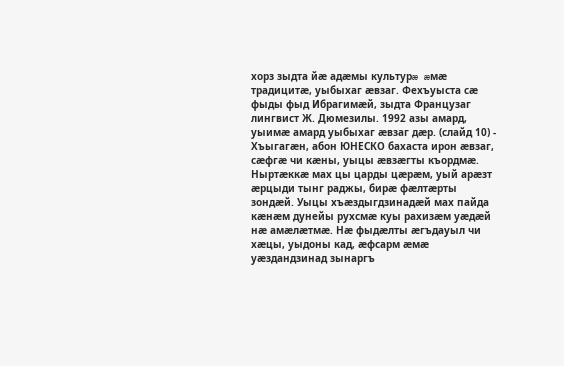хорз зыдта йæ адæмы культурæ æмæ традицитæ, уыбыхаг æвзаг. Фехъуыста сæ фыды фыд Ибрагимæй, зыдта Французаг лингвист Ж. Дюмезилы. 1992 азы амард, уыимæ амард уыбыхаг æвзаг дæр. (слайд 10) - Хъыгагæн, абон ЮНЕСКО бахаста ирон æвзаг, сæфгæ чи кæны, уыцы æвзæгты къордмæ. Ныртæккæ мах цы царды цæрæм, уый арæзт æрцыди тынг раджы, бирæ фæлтæрты зондæй. Уыцы хъæздыгдзинадæй мах пайда кæнæм дунейы рухсмæ куы рахизæм уæдæй нæ амæлæтмæ. Нæ фыдæлты æгъдауыл чи хæцы, уыдоны кад, æфсарм æмæ уæздандзинад зынаргъ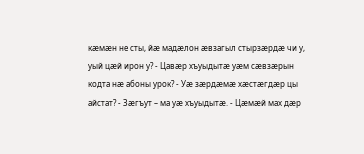кæмæн не сты, йæ мадæлон æвзагыл стырзæрдæ чи у, уый цæй ирон у? - Цавæр хъуыдытæ уæм сæвзæрын кодта нæ абоны урок? - Уæ зæрдæмæ хæстæгдæр цы айстат? - Зæгъут – ма уæ хъуыдытæ. - Цæмæй мах дæр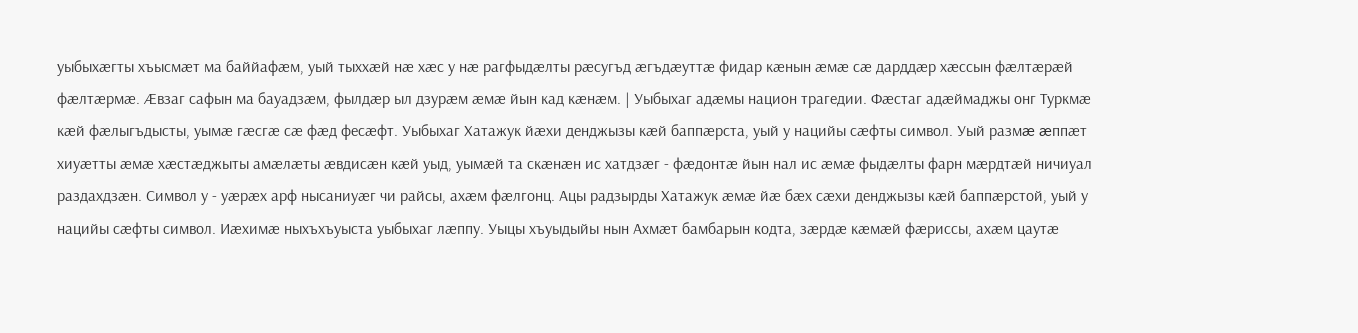уыбыхæгты хъысмæт ма баййафæм, уый тыххæй нæ хæс у нæ рагфыдæлты рæсугъд æгъдæуттæ фидар кæнын æмæ сæ дарддæр хæссын фæлтæрæй фæлтæрмæ. Æвзаг сафын ма бауадзæм, фылдæр ыл дзурæм æмæ йын кад кæнæм. | Уыбыхаг адæмы национ трагедии. Фæстаг адæймаджы онг Туркмæ кæй фæлыгъдысты, уымæ гæсгæ сæ фæд фесæфт. Уыбыхаг Хатажук йæхи денджызы кæй баппæрста, уый у нацийы сæфты символ. Уый размæ æппæт хиуæтты æмæ хæстæджыты амæлæты æвдисæн кæй уыд, уымæй та скæнæн ис хатдзæг - фæдонтæ йын нал ис æмæ фыдæлты фарн мæрдтæй ничиуал раздахдзæн. Символ у - уæрæх арф нысаниуæг чи райсы, ахæм фæлгонц. Ацы радзырды Хатажук æмæ йæ бæх сæхи денджызы кæй баппæрстой, уый у нацийы сæфты символ. Иæхимæ ныхъхъуыста уыбыхаг лæппу. Уыцы хъуыдыйы нын Ахмæт бамбарын кодта, зæрдæ кæмæй фæриссы, ахæм цаутæ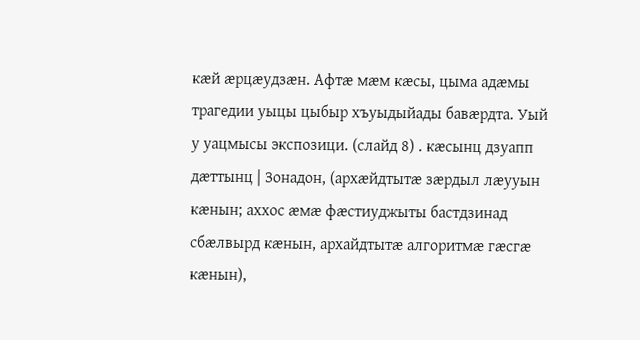кæй æрцæудзæн. Афтæ мæм кæсы, цыма адæмы трагедии уыцы цыбыр хъуыдыйады бавæрдта. Уый у уацмысы экспозици. (слайд 8) . кæсынц дзуапп дæттынц | Зонадон, (архæйдтытæ зæрдыл лæууын кæнын; аххос æмæ фæстиуджыты бастдзинад сбæлвырд кæнын, архайдтытæ алгоритмæ гæсгæ кæнын),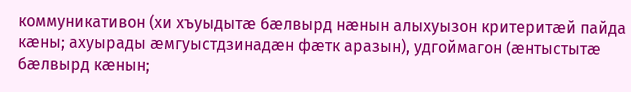коммуникативон (хи хъуыдытæ бæлвырд нæнын алыхуызон критеритæй пайда кæны; ахуырады æмгуыстдзинадæн фæтк аразын), удгоймагон (æнтыстытæ бæлвырд кæнын;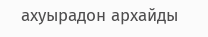ахуырадон архайды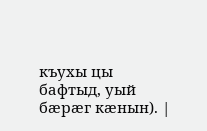къухы цы бафтыд, уый бæрæг кæнын). |